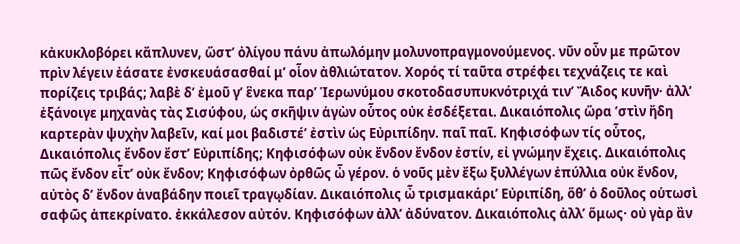κἀκυκλοβόρει κἄπλυνεν, ὥστʼ ὀλίγου πάνυ ἀπωλόμην μολυνοπραγμονούμενος. νῦν οὖν με πρῶτον πρὶν λέγειν ἐάσατε ἐνσκευάσασθαί μʼ οἷον ἀθλιώτατον. Χορός τί ταῦτα στρέφει τεχνάζεις τε καὶ πορίζεις τριβάς; λαβὲ δʼ ἐμοῦ γʼ ἓνεκα παρʼ Ἱερωνύμου σκοτοδασυπυκνότριχά τινʼ Ἄιδος κυνῆν· ἀλλʼ ἐξάνοιγε μηχανὰς τὰς Σισύφου, ὡς σκῆψιν ἁγὼν οὗτος οὐκ ἐσδέξεται. Δικαιόπολις ὥρα ʼστὶν ἤδη καρτερὰν ψυχὴν λαβεῖν, καί μοι βαδιστέʼ ἐστὶν ὡς Εὐριπίδην. παῖ παῖ. Κηφισόφων τίς οὗτος, Δικαιόπολις ἔνδον ἔστʼ Εὐριπίδης; Κηφισόφων οὐκ ἔνδον ἔνδον ἐστίν, εἰ γνώμην ἔχεις. Δικαιόπολις πῶς ἔνδον εἶτʼ οὐκ ἔνδον; Κηφισόφων ὀρθῶς ὦ γέρον. ὁ νοῦς μὲν ἔξω ξυλλέγων ἐπύλλια οὐκ ἔνδον, αὐτὸς δʼ ἔνδον ἀναβάδην ποιεῖ τραγῳδίαν. Δικαιόπολις ὦ τρισμακάριʼ Εὐριπίδη, ὅθʼ ὁ δοῦλος οὑτωσὶ σαφῶς ἀπεκρίνατο. ἐκκάλεσον αὐτόν. Κηφισόφων ἀλλʼ ἀδύνατον. Δικαιόπολις ἀλλʼ ὅμως· οὐ γὰρ ἂν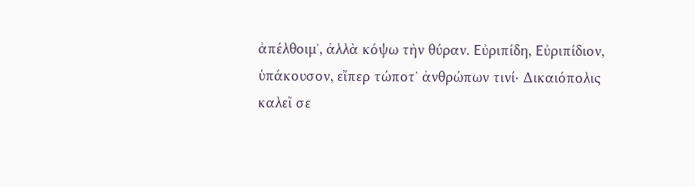ἀπέλθοιμʼ, ἀλλὰ κόψω τὴν θύραν. Εὐριπίδη, Εὐριπίδιον, ὑπάκουσον, εἴπερ τώποτʼ ἀνθρώπων τινί· Δικαιόπολις καλεῖ σε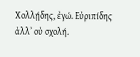Χολλῄδης, ἐγώ. Εὐριπίδης ἀλλʼ οὐ σχολή.